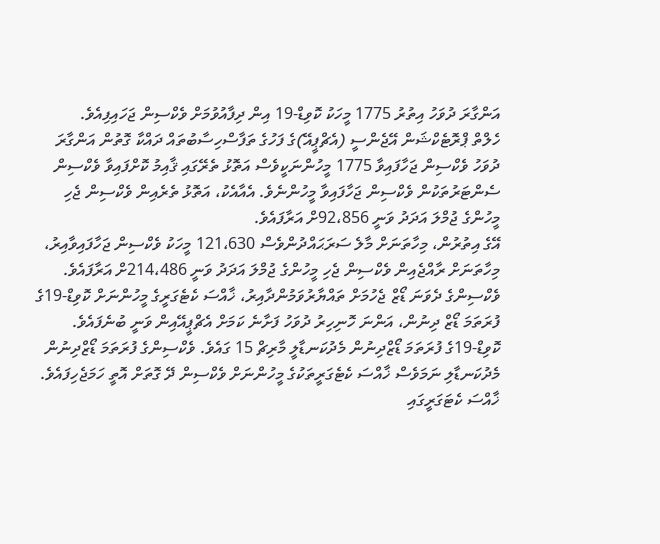އަންގާރަ ދުވަހު އިތުރު 1775 މީހަކު ކޮވިޑް-19 އިން ދިފާއުވުމަށް ވެކްސިން ޖަހައިފިއެވެ.
ހެލްތް ޕްރޮޓެކްޝަން އޭޖެންސީ (އެޗްޕީއޭ)ގެ ފަހުގެ ތަފާސްހިސާބުތައް ދައްކާ ގޮތުން އަންގާރަ ދުވަހު ވެކްސިން ޖަހާފައިވާ 1775 މީހުންނަކީވެސް އަތޮޅު ތެރޭގައި ޤާއިމު ކޮށްފައިވާ ވެކްސިން ސެންޓަރުތަކުން ވެކްސިން ޖަހާފައިވާ މީހުންނެވެ. އެއާއެކު، އަތޮޅު ތެރެއިން ވެކްސިން ޖެހި މީހުންގެ ޖުމްލަ އަދަދު ވަނީ 92،856ށް އަރާފައެވެ.
އޭގެ އިތުރުން، މިހާތަނަށް މާލެ ސަރަޙައްދުންވެސް 121،630 މީހަކު ވެކްސިން ޖަހާފައިވާއިރު، މިހާތަނަށް ރާއްޖެއިން ވެކްސިން ޖެހި މީހުންގެ ޖުމްލަ އަދަދު ވަނީ 214،486ށް އަރާފައެވެ.
ވެކްސިންގެ ދެވަނަ ޑޯޒް ޖެހުމަށް ތައްޔާރުވަމުންދާއިރު، ޚާއްސަ ކެޓެގަރީގެ މީހުންނަށް ކޮވިޑް-19ގެ ފުރަތަމަ ޑޯޒް ދިނުން، އަންނަ ހޮނިހިރު ދުވަހު ފަށާނެ ކަމަށް އެޗްޕީއޭއިން ވަނީ ބުނެފައެވެ. ކޮވިޑް-19ގެ ފުރަތަމަ ޑޯޒްދިނުން މެދުކަނޑާލީ މާރިޗް 15 ގައެވެ. ވެކްސިންގެ ފުރަތަމަ ޑޯޒްދިނުން މެދުކަނޑާލި ނަމަވެސް ޚާއްސަ ކެޓެގަރީތަކުގެ މީހުންނަށް ވެކްސިން ދޭ ގޮތަށް އޮތީ ހަމަޖެހިފައެވެ.
ޚާއްސަ ކެޓަގަރީގައި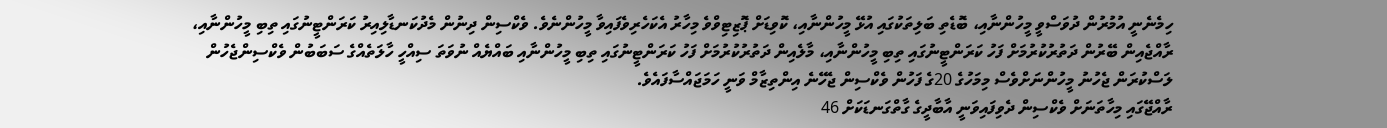ހިމެނެނީ އުމުރުން ދުވަސްވީ މީހުންނާއި، ބޮޑެތި ބަލިތަކުގައި އުޅޭ މީހުންނާއި، ކޮވިޑަށް ޕޮޒިޓިވްވެ މިހާރު އެކަހެރިވެފައިވާ މީހުންނެވެ. ވެކްސިން ދިނުން މެދުކަނޑާލިއިރު ކަރަންޓީނުގައި ތިބި މީހުންނާއި، ރާއްޖެއިން ބޭރުން ދަތުރުކުރުމަށް ފަހު ކަރަންޓީނުގައި ތިބި މީހުންނާއި، މާލެއިން ދަތުރުކުރުމަށް ފަހު ކަރަންޓީނުގައި ތިބި މީހުންނާއި ބައްޔެއް ނުވަތަ ސިއްހީ ހާލަތެއްގެ ސަބަބުން ވެކްސިންޖެހުން ލަސްކުރަން ޖެހުނު މީހުންނަށްވެސް މިމަހުގެ 20ގެ ފަހުން ވެކްސިން ޖެހޭނެ އިންތިޒާމް ވަނީ ހަމަޖައްސާފައެވެ.
ރާއްޖޭގައި މިހާތަނަށް ވެކްސިން ދެވިފައިވަނީ އާބާދީގެ ގާތްގަނޑަކަށް 46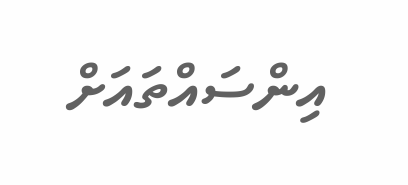އިންސައްތައަށް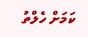ކަމަށް ހެލްތު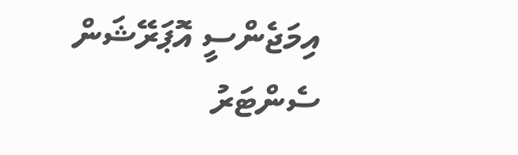އިމަޖެންސީ އޮޕަރޭޝަން ސެންޓަރު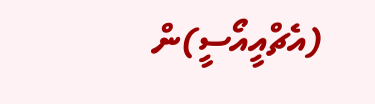(އެޗްއީއޯސީ)ން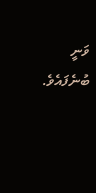ވަނީ ބުނެފައެވެ.